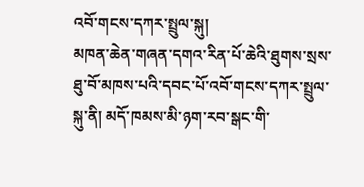འབོ་གངས་དཀར་སྤྲུལ་སྐུ།
མཁན་ཆེན་གཞན་དགའ་རིན་པོ་ཆེའི་ཐུགས་སྲས་ཐུ་བོ་མཁས་པའི་དབང་པོ་འབོ་གངས་དཀར་སྤྲུལ་སྐུ་ནི། མདོ་ཁམས་མི་ཉག་རབ་སྒང་གི་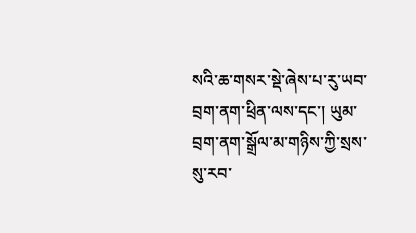སའི་ཆ་གསར་སྡེ་ཞེས་པ་རུ་ཡབ་བྲག་ནག་ཕྲིན་ལས་དང་། ཡུམ་བྲག་ནག་སྒྲོལ་མ་གཉིས་ཀྱི་སྲས་སུ་རབ་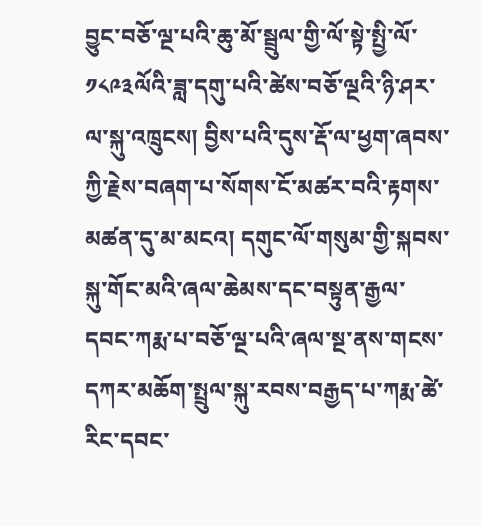བྱུང་བཅོ་ལྔ་པའི་ཆུ་མོ་སྦྲུལ་གྱི་ལོ་སྟེ་སྤྱི་ལོ་༡༨༩༣ལོའི་ཟླ་དགུ་པའི་ཚེས་བཅོ་ལྔའི་ཉི་ཤར་ལ་སྐུ་འཁྲུངས། བྱིས་པའི་དུས་རྡོ་ལ་ཕྱག་ཞབས་ཀྱི་རྗེས་བཞག་པ་སོགས་ངོ་མཚར་བའི་རྟགས་མཚན་དུ་མ་མངའ། དགུང་ལོ་གསུམ་གྱི་སྐབས་སྐུ་གོང་མའི་ཞལ་ཆེམས་དང་བསྟུན་རྒྱལ་དབང་ཀརྨ་པ་བཅོ་ལྔ་པའི་ཞལ་སྔ་ནས་གངས་དཀར་མཆོག་སྤྲུལ་སྐུ་རབས་བརྒྱད་པ་ཀརྨ་ཚེ་རིང་དབང་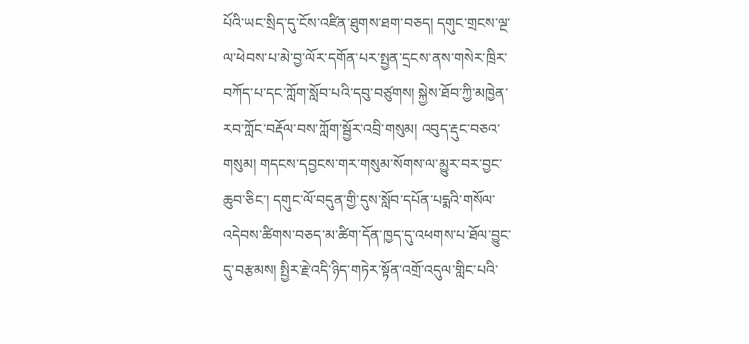པོའི་ཡང་སྲིད་དུ་ངོས་འཛིན་ཐུགས་ཐག་བཅད། དགུང་གྲངས་ལྔ་ལ་ཕེབས་པ་མེ་བྱ་ལོར་དགོན་པར་སྤྱན་དྲངས་ནས་གསེར་ཁྲིར་བཀོད་པ་དང་ཀློག་སློབ་པའི་དབུ་བཙུགས། སྐྱེས་ཐོབ་ཀྱི་མཁྱེན་རབ་ཀློང་བརྡོལ་བས་ཀློག་སྦྱོར་འབྲི་གསུམ། འབུད་རྡུང་བཅའ་གསུམ། གདངས་དབྱངས་གར་གསུམ་སོགས་ལ་མྱུར་བར་བྱང་ཆུབ་ཅིང་། དགུང་ལོ་བདུན་གྱི་དུས་སློབ་དཔོན་པདྨའི་གསོལ་འདེབས་ཚིགས་བཅད་མ་ཚིག་དོན་ཁྱད་དུ་འཕགས་པ་ཐོལ་བྱུང་དུ་བརྩམས། སྤྱིར་རྗེ་འདི་ཉིད་གཏེར་སྟོན་འགྲོ་འདུལ་གླིང་པའི་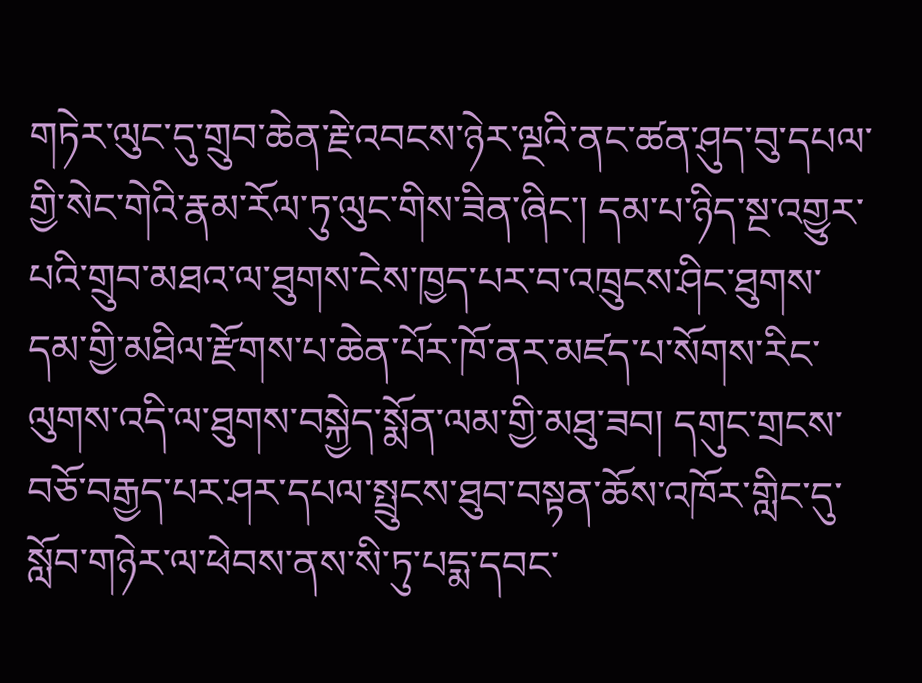གཏེར་ལུང་དུ་གྲུབ་ཆེན་རྗེ་འབངས་ཉེར་ལྔའི་ནང་ཚན་ཤུད་བུ་དཔལ་གྱི་སེང་གེའི་རྣམ་རོལ་ཏུ་ལུང་གིས་ཟིན་ཞིང་། དམ་པ་ཉིད་སྔ་འགྱུར་པའི་གྲུབ་མཐའ་ལ་ཐུགས་ངེས་ཁྱད་པར་བ་འཁྲུངས་ཤིང་ཐུགས་དམ་གྱི་མཐིལ་རྫོགས་པ་ཆེན་པོར་ཁོ་ནར་མཛད་པ་སོགས་རིང་ལུགས་འདི་ལ་ཐུགས་བསྐྱེད་སྨོན་ལམ་གྱི་མཐུ་ཟབ། དགུང་གྲངས་བཅོ་བརྒྱད་པར་ཤར་དཔལ་སྤྲུངས་ཐུབ་བསྟན་ཆོས་འཁོར་གླིང་དུ་སློབ་གཉེར་ལ་ཕེབས་ནས་སི་ཏུ་པདྨ་དབང་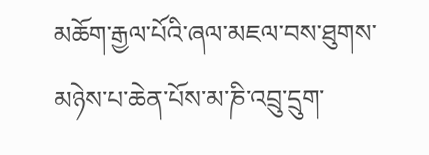མཆོག་རྒྱལ་པོའི་ཞལ་མཇལ་བས་ཐུགས་མཉེས་པ་ཆེན་པོས་མ་ཎི་འབྲུ་དྲུག་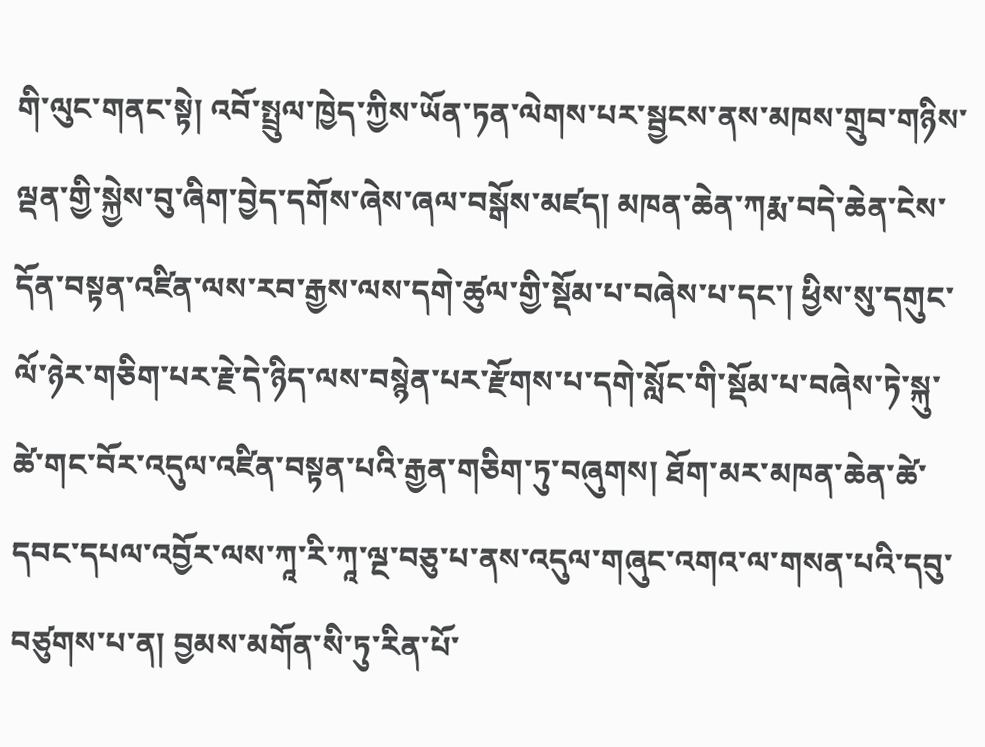གི་ལུང་གནང་སྟེ། འབོ་སྤྲུལ་ཁྱེད་ཀྱིས་ཡོན་ཏན་ལེགས་པར་སྦྱངས་ནས་མཁས་གྲུབ་གཉིས་ལྡན་གྱི་སྐྱེས་བུ་ཞིག་བྱེད་དགོས་ཞེས་ཞལ་བསྒོས་མཛད། མཁན་ཆེན་ཀརྨ་བདེ་ཆེན་ངེས་དོན་བསྟན་འཛིན་ལས་རབ་རྒྱས་ལས་དགེ་ཚུལ་གྱི་སྡོམ་པ་བཞེས་པ་དང་། ཕྱིས་སུ་དགུང་ལོ་ཉེར་གཅིག་པར་རྗེ་དེ་ཉིད་ལས་བསྙེན་པར་རྫོགས་པ་དགེ་སློང་གི་སྡོམ་པ་བཞེས་ཏེ་སྐུ་ཚེ་གང་བོར་འདུལ་འཛིན་བསྟན་པའི་རྒྱན་གཅིག་ཏུ་བཞུགས། ཐོག་མར་མཁན་ཆེན་ཚེ་དབང་དཔལ་འབྱོར་ལས་ཀཱ་རི་ཀཱ་ལྔ་བཅུ་པ་ནས་འདུལ་གཞུང་འགའ་ལ་གསན་པའི་དབུ་བཙུགས་པ་ན། བྱམས་མགོན་སི་ཏུ་རིན་པོ་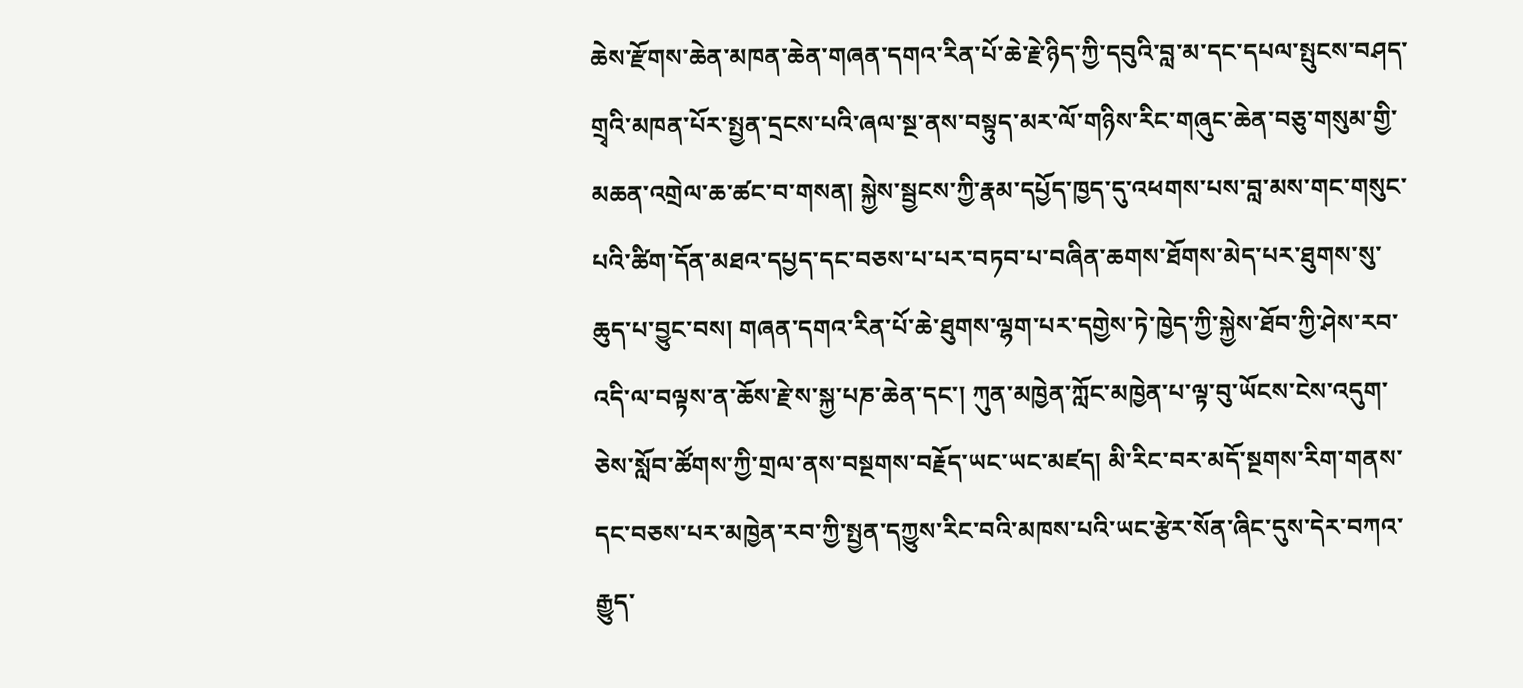ཆེས་རྫོགས་ཆེན་མཁན་ཆེན་གཞན་དགའ་རིན་པོ་ཆེ་རྗེ་ཉིད་ཀྱི་དབུའི་བླ་མ་དང་དཔལ་སྤུངས་བཤད་གྲྭའི་མཁན་པོར་སྤྱན་དྲངས་པའི་ཞལ་སྔ་ནས་བསྟུད་མར་ལོ་གཉིས་རིང་གཞུང་ཆེན་བཅུ་གསུམ་གྱི་མཆན་འགྲེལ་ཆ་ཚང་བ་གསན། སྐྱེས་སྦྱངས་ཀྱི་རྣམ་དཔྱོད་ཁྱད་དུ་འཕགས་པས་བླ་མས་གང་གསུང་པའི་ཚིག་དོན་མཐའ་དཔྱད་དང་བཅས་པ་པར་བཏབ་པ་བཞིན་ཆགས་ཐོགས་མེད་པར་ཐུགས་སུ་ཆུད་པ་བྱུང་བས། གཞན་དགའ་རིན་པོ་ཆེ་ཐུགས་ལྷག་པར་དགྱེས་ཏེ་ཁྱེད་ཀྱི་སྐྱེས་ཐོབ་ཀྱི་ཤེས་རབ་འདི་ལ་བལྟས་ན་ཆོས་རྗེ་ས་སྐྱ་པཎ་ཆེན་དང་། ཀུན་མཁྱེན་ཀློང་མཁྱེན་པ་ལྟ་བུ་ཡོངས་ངེས་འདུག་ཅེས་སློབ་ཚོགས་ཀྱི་གྲལ་ནས་བསྔགས་བརྗོད་ཡང་ཡང་མཛད། མི་རིང་བར་མདོ་སྔགས་རིག་གནས་དང་བཅས་པར་མཁྱེན་རབ་ཀྱི་སྤྱན་དཀྱུས་རིང་བའི་མཁས་པའི་ཡང་རྩེར་སོན་ཞིང་དུས་དེར་བཀའ་རྒྱུད་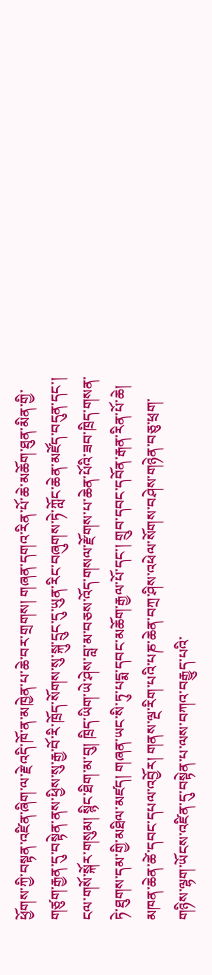ཕྱོགས་ཀྱི་བསྟན་འཛིན་ཞིག་ལ་རྗེ་འདི་ཁོ་ན་མཁྱེན་པ་ཆེ་བར་གྲགས། གཞན་དགའ་རིན་པོ་ཆེ་མཆོག་ཐུན་མིན་གྱི་གཙུག་རྒྱན་དུ་བསྟེན་ནས་ཕྱིས་སུ་རྒྱ་བོ་རི་ཁྲོད་སོགས་སུ་སྐུ་དྲུང་དུ་ཡུན་རིང་བཞུགས་ཏེ་ཀློང་ཆེན་མཛོད་བདུན་དང་། ངལ་གསོ་སྐོར་གསུམ། སྙིང་ཐིག་མ་བུ། ཁྲིད་ཡིག་ཡེ་ཤེས་བླ་མ་བཅས་འོད་གསལ་རྫོགས་པ་ཆེན་པོའི་ཟབ་ཁྲིད་གསན་ཏེ་ཐུགས་དམ་གྱི་མཐིལ་མཛད། གཞན་ཡང་སི་ཏུ་པདྨ་དབང་མཆོག་རྒྱལ་པོ་དང་། གྲུབ་དབང་དབོན་རྒན་རིན་པོ་ཆེ། མཁན་ཆེན་ཚེ་དབང་དཔལ་འབྱོར། གནས་ལྔ་རིག་པའི་པཎ་ཆེན་བཀྲ་ཤིས་འཕེལ་སོགས་བཤེས་གཉེན་བཅུ་ཕྲག་གཉིས་ལྷག་ཡོངས་འཛིན་དུ་བསྟེན་པ་ལས་བཀའ་བརྒྱུད་པའི་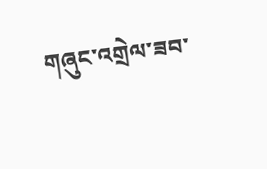གཞུང་འགྲེལ་ཟབ་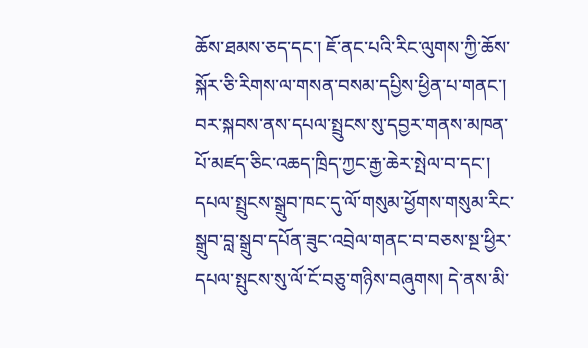ཆོས་ཐམས་ཅད་དང་། ཇོ་ནང་པའི་རིང་ལུགས་ཀྱི་ཆོས་སྐོར་ཅི་རིགས་ལ་གསན་བསམ་དཔྱིས་ཕྱིན་པ་གནང་། བར་སྐབས་ནས་དཔལ་སྤྲུངས་སུ་དབྱར་གནས་མཁན་པོ་མཛད་ཅིང་འཆད་ཁྲིད་ཀྱང་རྒྱ་ཆེར་སྤེལ་བ་དང་། དཔལ་སྤྲུངས་སྒྲུབ་ཁང་དུ་ལོ་གསུམ་ཕྱོགས་གསུམ་རིང་སྒྲུབ་བླ་སྒྲུབ་དཔོན་ཟུང་འབྲེལ་གནང་བ་བཅས་སྔ་ཕྱིར་དཔལ་སྤུངས་སུ་ལོ་ངོ་བཅུ་གཉིས་བཞུགས། དེ་ནས་མི་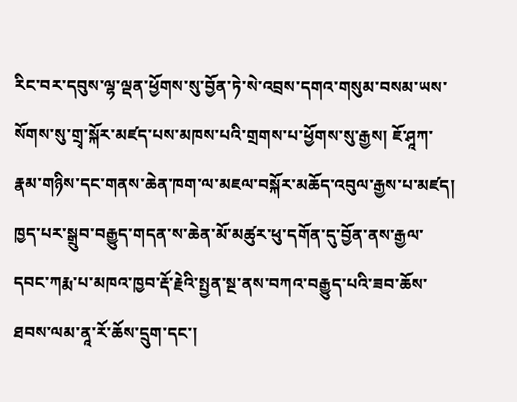རིང་བར་དབུས་ལྷ་ལྡན་ཕྱོགས་སུ་བྱོན་ཏེ་སེ་འབྲས་དགའ་གསུམ་བསམ་ཡས་སོགས་སུ་གྲྭ་སྐོར་མཛད་པས་མཁས་པའི་གྲགས་པ་ཕྱོགས་སུ་རྒྱས། ཇོ་ཤཱཀ་རྣམ་གཉིས་དང་གནས་ཆེན་ཁག་ལ་མཇལ་བསྐོར་མཆོད་འབུལ་རྒྱས་པ་མཛད། ཁྱད་པར་སྒྲུབ་བརྒྱུད་གདན་ས་ཆེན་མོ་མཚུར་ཕུ་དགོན་དུ་བྱོན་ནས་རྒྱལ་དབང་ཀརྨ་པ་མཁའ་ཁྱབ་རྡོ་རྗེའི་སྤྱན་སྔ་ནས་བཀའ་བརྒྱུད་པའི་ཟབ་ཆོས་ཐབས་ལམ་ནཱ་རོ་ཆོས་དྲུག་དང་།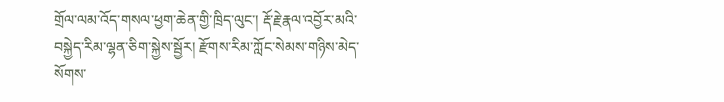གྲོལ་ལམ་འོད་གསལ་ཕྱག་ཆེན་གྱི་ཁྲིད་ལུང་། རྡོ་རྗེ་རྣལ་འབྱོར་མའི་བསྐྱེད་རིམ་ལྷན་ཅིག་སྐྱེས་སྦྱོར། རྫོགས་རིམ་ཀློང་སེམས་གཉིས་མེད་སོགས་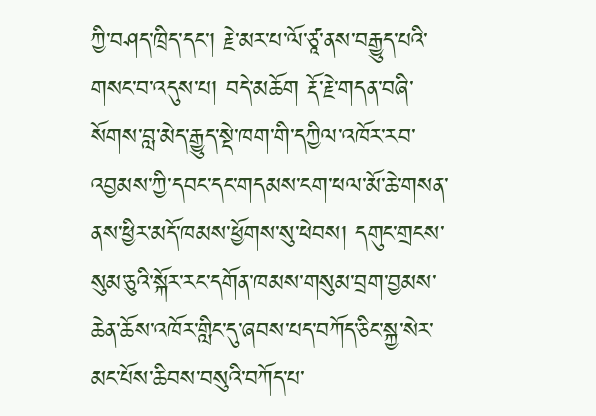ཀྱི་བཤད་ཁྲིད་དང་། རྗེ་མར་པ་ལོ་ཙཱ་ནས་བརྒྱུད་པའི་གསང་བ་འདུས་པ། བདེ་མཆོག རྡོ་རྗེ་གདན་བཞི་སོགས་བླ་མེད་རྒྱུད་སྡེ་ཁག་གི་དཀྱིལ་འཁོར་རབ་འབྱམས་ཀྱི་དབང་དང་གདམས་ངག་ཕལ་མོ་ཆེ་གསན་ནས་ཕྱིར་མདོ་ཁམས་ཕྱོགས་སུ་ཕེབས། དགུང་གྲངས་སུམ་ཅུའི་སྐོར་རང་དགོན་ཁམས་གསུམ་བྲག་བྱམས་ཆེན་ཆོས་འཁོར་གླིང་དུ་ཞབས་པད་བཀོད་ཅིང་སྐྱ་སེར་མང་པོས་ཆིབས་བསུའི་བཀོད་པ་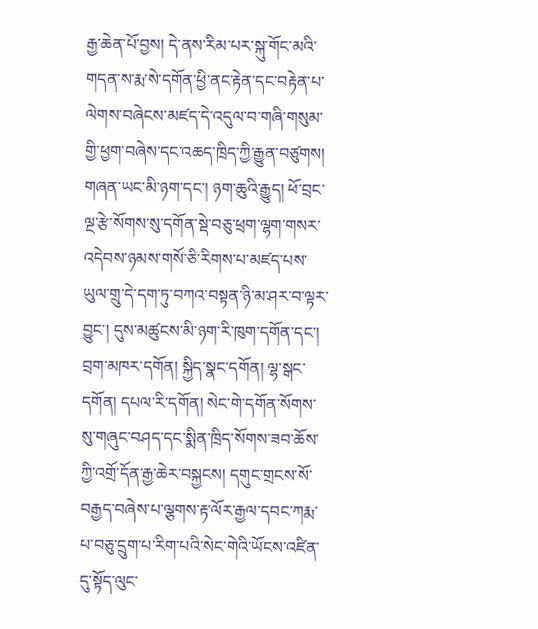རྒྱ་ཆེན་པོ་བྱས། དེ་ནས་རིམ་པར་སྐུ་གོང་མའི་གདན་ས་རྨ་སེ་དགོན་ཕྱི་ནང་རྟེན་དང་བརྟེན་པ་ལེགས་བཞེངས་མཛད་དེ་འདུལ་བ་གཞི་གསུམ་གྱི་ཕྱག་བཞེས་དང་འཆད་ཁྲིད་ཀྱི་རྒྱུན་བཙུགས། གཞན་ཡང་མི་ཉག་དང་། ཉག་ཆུའི་རྒྱུད། ཕོ་བྲང་ལྔ་རྩེ་སོགས་སུ་དགོན་སྡེ་བཅུ་ཕྲག་ལྷག་གསར་འདེབས་ཉམས་གསོ་ཅི་རིགས་པ་མཛད་པས་ཡུལ་གྲུ་དེ་དག་ཏུ་བཀའ་བསྟན་ཉི་མ་ཤར་བ་ལྟར་བྱུང་། དུས་མཚུངས་མི་ཉག་རི་ཁུག་དགོན་དང་། བྲག་མཁར་དགོན། སྐྱིད་སྣང་དགོན། ལྷ་སྒང་དགོན། དཔལ་རི་དགོན། སེང་གེ་དགོན་སོགས་སུ་གཞུང་བཤད་དང་སྨིན་ཁྲིད་སོགས་ཟབ་ཆོས་ཀྱི་འགྲོ་དོན་རྒྱ་ཆེར་བསྐྱངས། དགུང་གྲངས་སོ་བརྒྱད་བཞེས་པ་ལྕགས་རྟ་ལོར་རྒྱལ་དབང་ཀརྨ་པ་བཅུ་དྲུག་པ་རིག་པའི་སེང་གེའི་ཡོངས་འཛིན་དུ་སྟོད་ལུང་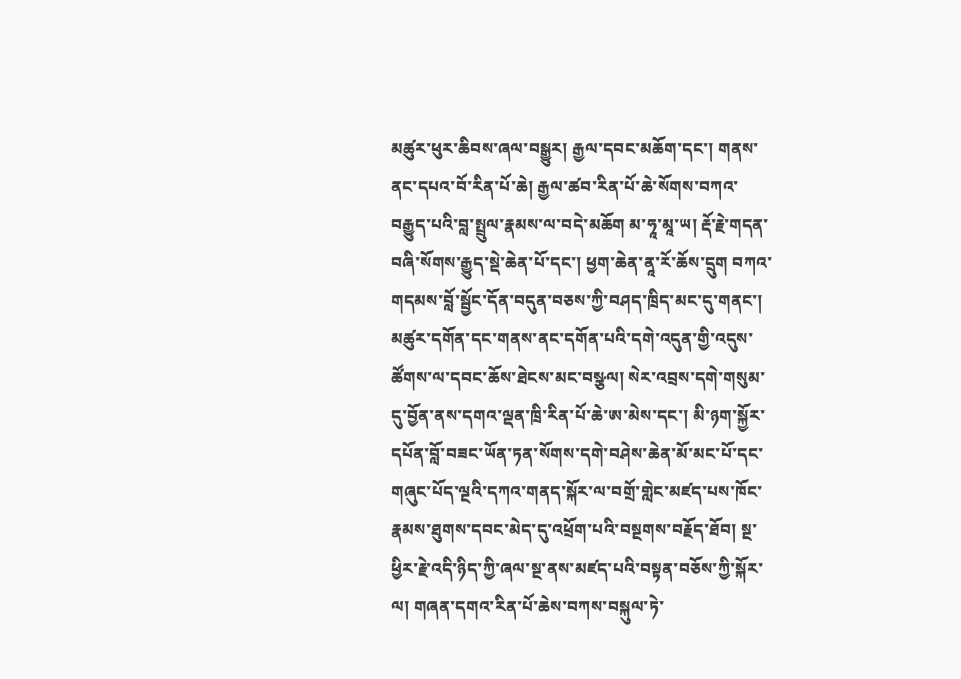མཚུར་ཕུར་ཆིབས་ཞལ་བསྒྱུར། རྒྱལ་དབང་མཆོག་དང་། གནས་ནང་དཔའ་བོ་རིན་པོ་ཆེ། རྒྱལ་ཚབ་རིན་པོ་ཆེ་སོགས་བཀའ་བརྒྱུད་པའི་བླ་སྤྲུལ་རྣམས་ལ་བདེ་མཆོག མ་ཧཱ་མཱ་ཡ། རྡོ་རྗེ་གདན་བཞི་སོགས་རྒྱུད་སྡེ་ཆེན་པོ་དང་། ཕྱག་ཆེན་ནཱ་རོ་ཆོས་དྲུག བཀའ་གདམས་བློ་སྦྱོང་དོན་བདུན་བཅས་ཀྱི་བཤད་ཁྲིད་མང་དུ་གནང་། མཚུར་དགོན་དང་གནས་ནང་དགོན་པའི་དགེ་འདུན་གྱི་འདུས་ཚོགས་ལ་དབང་ཆོས་ཐེངས་མང་བསྩལ། སེར་འབྲས་དགེ་གསུམ་དུ་བྱོན་ནས་དགའ་ལྡན་ཁྲི་རིན་པོ་ཆེ་ཨ་མེས་དང་། མི་ཉག་སྐྱོར་དཔོན་བློ་བཟང་ཡོན་ཏན་སོགས་དགེ་བཤེས་ཆེན་མོ་མང་པོ་དང་གཞུང་པོད་ལྔའི་དཀའ་གནད་སྐོར་ལ་བགྲོ་གླེང་མཛད་པས་ཁོང་རྣམས་ཐུགས་དབང་མེད་དུ་འཕྲོག་པའི་བསྔགས་བརྗོད་ཐོབ། སྔ་ཕྱིར་རྗེ་འདི་ཉིད་ཀྱི་ཞལ་སྔ་ནས་མཛད་པའི་བསྟན་བཅོས་ཀྱི་སྐོར་ལ། གཞན་དགའ་རིན་པོ་ཆེས་བཀས་བསྐུལ་ཏེ་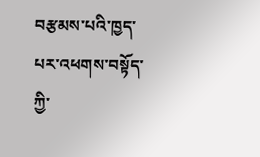བརྩམས་པའི་ཁྱད་པར་འཕགས་བསྟོད་ཀྱི་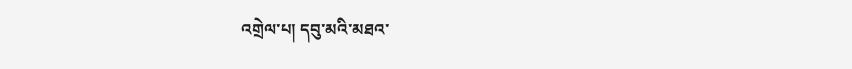འགྲེལ་པ། དབུ་མའི་མཐའ་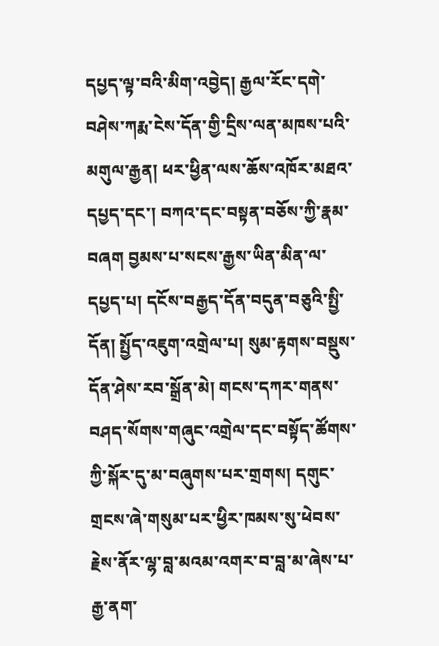དཔྱད་ལྟ་བའི་མིག་འབྱེད། རྒྱལ་རོང་དགེ་བཤེས་ཀརྨ་ངེས་དོན་གྱི་དྲིས་ལན་མཁས་པའི་མགུལ་རྒྱན། ཕར་ཕྱིན་ལས་ཆོས་འཁོར་མཐའ་དཔྱད་དང་། བཀའ་དང་བསྟན་བཅོས་ཀྱི་རྣམ་བཞག བྱམས་པ་སངས་རྒྱས་ཡིན་མིན་ལ་དཔྱད་པ། དངོས་བརྒྱད་དོན་བདུན་བཅུའི་སྤྱི་དོན། སྤྱོད་འཇུག་འགྲེལ་པ། སུམ་རྟགས་བསྡུས་དོན་ཤེས་རབ་སྒྲོན་མེ། གངས་དཀར་གནས་བཤད་སོགས་གཞུང་འགྲེལ་དང་བསྟོད་ཚོགས་ཀྱི་སྐོར་དུ་མ་བཞུགས་པར་གྲགས། དགུང་གྲངས་ཞེ་གསུམ་པར་ཕྱིར་ཁམས་སུ་ཕེབས་རྗེས་ནོར་ལྷ་བླ་མའམ་འགར་བ་བླ་མ་ཞེས་པ་རྒྱ་ནག་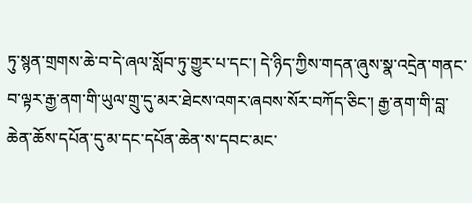ཏུ་སྙན་གྲགས་ཆེ་བ་དེ་ཞལ་སློབ་ཏུ་གྱུར་པ་དང་། དེ་ཉིད་ཀྱིས་གདན་ཞུས་སྣ་འདྲེན་གནང་བ་ལྟར་རྒྱ་ནག་གི་ཡུལ་གྲུ་དུ་མར་ཐེངས་འགར་ཞབས་སོར་བཀོད་ཅིང་། རྒྱ་ནག་གི་བླ་ཆེན་ཆོས་དཔོན་དུ་མ་དང་དཔོན་ཆེན་ས་དབང་མང་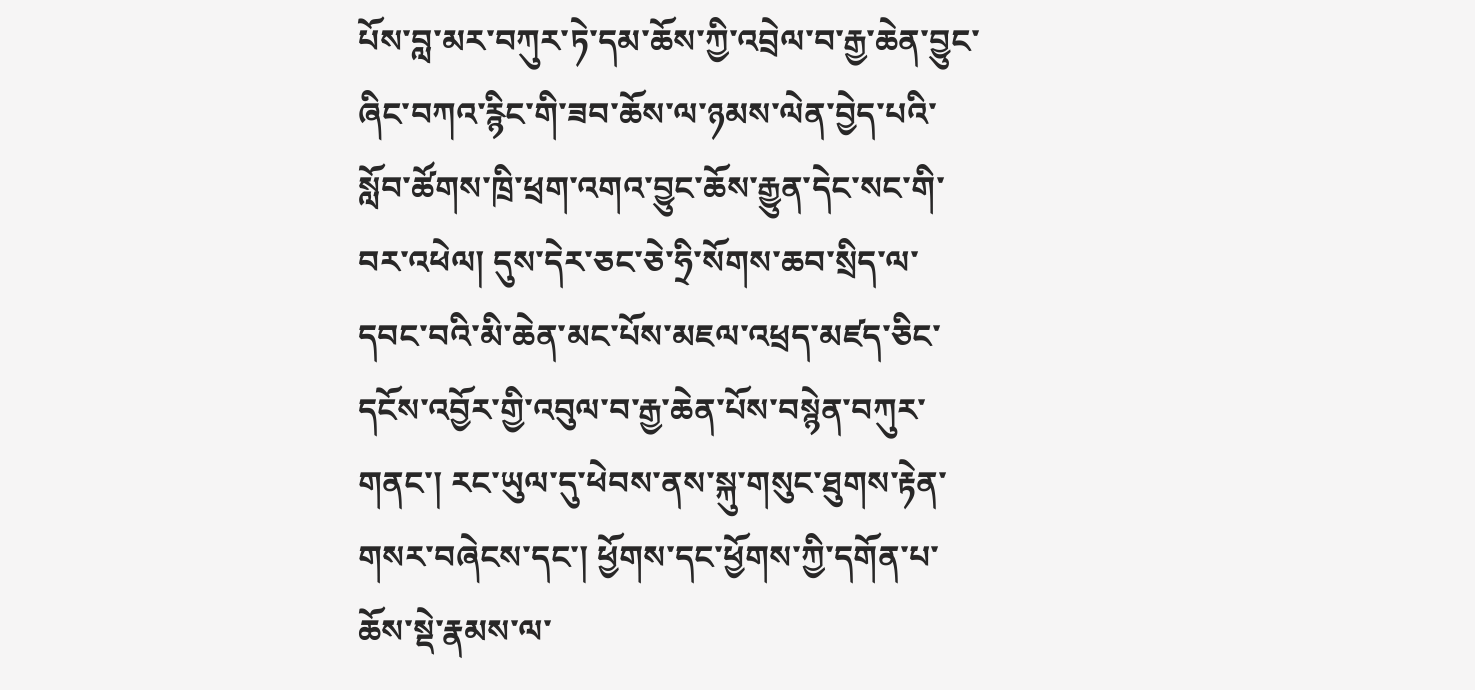པོས་བླ་མར་བཀུར་ཏེ་དམ་ཆོས་ཀྱི་འབྲེལ་བ་རྒྱ་ཆེན་བྱུང་ཞིང་བཀའ་རྙིང་གི་ཟབ་ཆོས་ལ་ཉམས་ལེན་བྱེད་པའི་སློབ་ཚོགས་ཁྲི་ཕྲག་འགའ་བྱུང་ཆོས་རྒྱུན་དེང་སང་གི་བར་འཕེལ། དུས་དེར་ཅང་ཅེ་ཧྲི་སོགས་ཆབ་སྲིད་ལ་དབང་བའི་མི་ཆེན་མང་པོས་མཇལ་འཕྲད་མཛད་ཅིང་དངོས་འབྱོར་གྱི་འབུལ་བ་རྒྱ་ཆེན་པོས་བསྙེན་བཀུར་གནང་། རང་ཡུལ་དུ་ཕེབས་ནས་སྐུ་གསུང་ཐུགས་རྟེན་གསར་བཞེངས་དང་། ཕྱོགས་དང་ཕྱོགས་ཀྱི་དགོན་པ་ཆོས་སྡེ་རྣམས་ལ་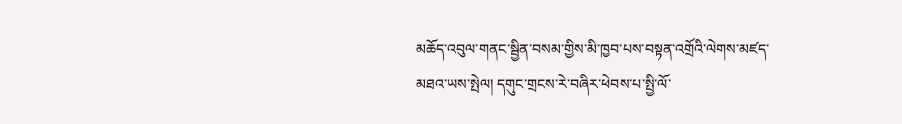མཆོད་འབུལ་གནང་སྦྱིན་བསམ་གྱིས་མི་ཁྱབ་པས་བསྟན་འགྲོའི་ལེགས་མཛད་མཐའ་ཡས་སྤེལ། དགུང་གྲངས་རེ་བཞིར་ཕེབས་པ་སྤྱི་ལོ་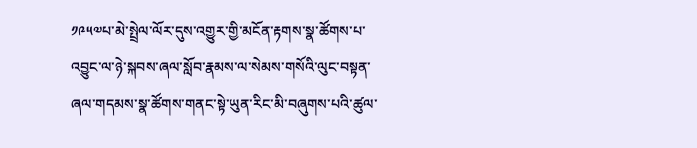༡༩༥༧པ་མེ་སྤྲེལ་ལོར་དུས་འགྱུར་གྱི་མངོན་རྟགས་སྣ་ཚོགས་པ་འབྱུང་ལ་ཉེ་སྐབས་ཞལ་སློབ་རྣམས་ལ་སེམས་གསོའི་ལུང་བསྟན་ཞལ་གདམས་སྣ་ཚོགས་གནང་སྟེ་ཡུན་རིང་མི་བཞུགས་པའི་ཚུལ་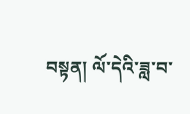བསྟན། ལོ་དེའི་ཟླ་བ་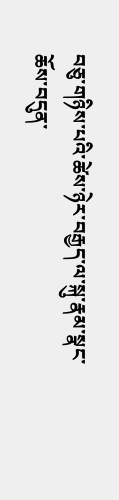བཅུ་གཉིས་པའི་ཚེས་ཉེར་བརྒྱད་ལ་སྐུ་རྣམ་སྣང་ཆོས་བདུན་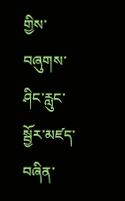གྱིས་བཞུགས་ཤིང་རླུང་སྦྱོར་མཛད་བཞིན་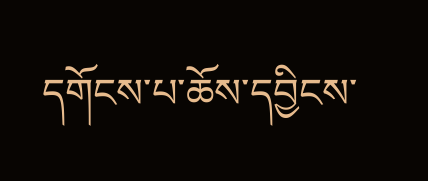དགོངས་པ་ཆོས་དབྱིངས་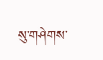སུ་གཤེགས་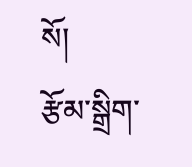སོ།
རྩོམ་སྒྲིག་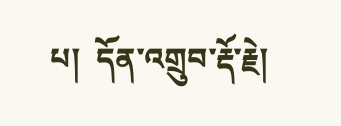པ།  དོན་འགྲུབ་རྡོ་རྗེ།